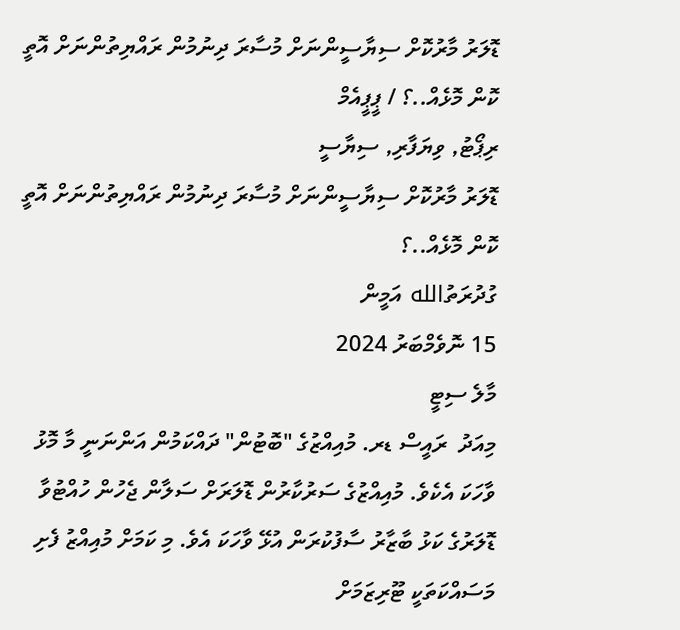ޑޮލަރު މާރުކޮށް ސިޔާސީންނަށް މުސާރަ ދިނުމުން ރައްޔިތުންނަށް އޮތީ ކޮން މޮޅެއް..؟ / ޕީޕީއެމް
ރިޕޯޓު, ވިޔަފާރި, ސިޔާސީ
ޑޮލަރު މާރުކޮށް ސިޔާސީންނަށް މުސާރަ ދިނުމުން ރައްޔިތުންނަށް އޮތީ ކޮން މޮޅެއް..؟
ގުދުރަތުالله އަމީން
15 ނޮވެމްބަރު 2024
މާލެ ސިޓީ
މިއަދު  ރައީސް ޑރ. މުއިއްޒުގެ "ބޮޓުން" ދައްކަމުން އަންނަނީ މާ މޮޅު ވާހަކަ އެކެވެ. މުއިއްޒުގެ ސަރުކާރުން ޑޮލަރަށް ސަލާން ޖެހުން ހުއްޓުވާ ޑޮލަރުގެ ކަޅު ބާޒާރު ސާފުކުރަން އުޅޭ ވާހަކަ އެވެ. މި ކަމަށް މުއިއްޒު ފެށި މަސައްކަތަކީ ޓޫރިޒަމަށް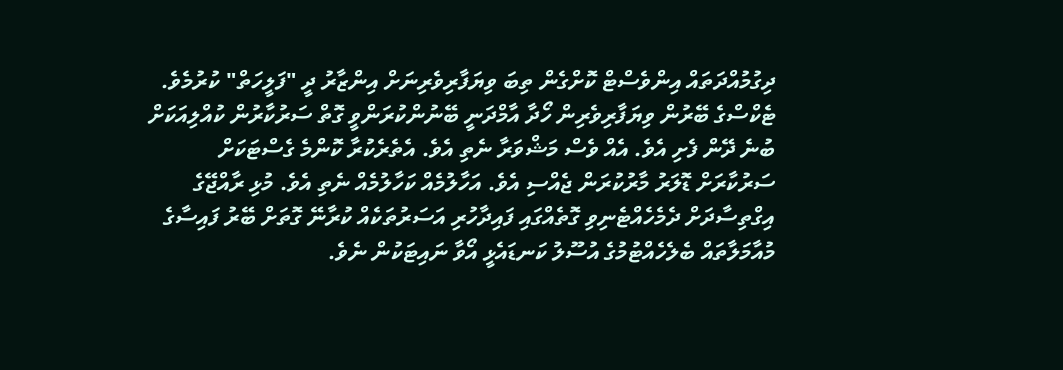ދިގުމުއްދަތައް އިންވެސްޓް ކޮށްގެން ތިބަ ވިޔަފާރިވެރިނަށް އިންޒާރު ދީ "ފަލީހަތް" ކުރުމެވެ.
ޓެކްސްގެ ބޭރުން ވިޔަފާރިވެރިން ހޯދާ އާމްދަނީ ބޭނުންކުރަންވީ ގޮތް ސަރުކާރުން ކުއްލިއަކަށް ބުނެ ދޭން ފެށި އެވެ. އެއް ވެސް މަޝްވަރާ ނެތި އެވެ. އެތެރެކުރާ ކޮންމެ ގެސްޓަކަށް ސަރުކާރަށް ޑޮލަރު މާރުކުރަން ޖެއްސި އެވެ. އަހާލުމެއް ކަހާލުމެއް ނެތި އެވެ. މުޅި ރާއްޖޭގެ އިގްތިސާދަށް ދެމެހެއްޓެނިވި ގޮތެއްގައި ފައިދާހުރި އަސަރުތަކެއް ކުރާނޭ ގޮތަށް ބޭރު ފައިސާގެ މުއާމަލާތައް ބެލެހެއްޓުމުގެ އުސޫލު ކަނޑައެޅީ އޯވާ ނައިޓަކުން ނެވެ.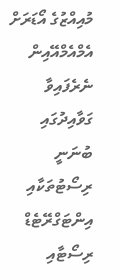މުއިއްޒުގެ އޯޑަރަށް އެމްއެމްއޭއިން ނެރެފައިވާ ގަވާއިދުގައި ބުނަނީ ރިސޯޓުތަކާއި އިންޓަގްރޭޓެޑް ރިސޯޓާއި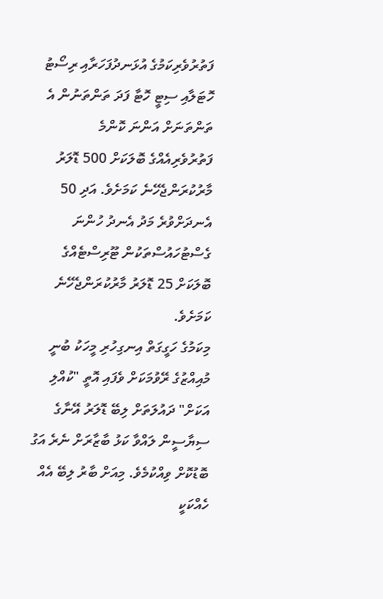ފަތުރުވެރިކަމުގެ އުޅަނދުފަހަރާއި ރިސޯޓު ހޮޓަލާއި ސިޓީ ހޮޓާ ފަދަ ތަންތަނުން އެ ތަންތަނަށް އަންނަ ކޮންމެ ފަތުރުވެރިއެއްގެ ބޮލަކަށް 500 ޑޮލަރު މާރުކުރަންޖެހޭނެ ކަމަށެވެ. އަދި 50 އެނދަށްވުރެ މަދު އެނދު ހުންނަ ގެސްޓުހައުސްތަކުން ޓޫރިސްޓެއްގެ ބޮލަކަށް 25 ޑޮލަރު މާރުކުރަންޖެހޭނެ ކަމަށެވެ.
މިކަމުގެ ހަގީގަތް އިނގިހުރި މީހަކު ބުނީ މުއިއްޒުގެ ރޭވުމަކަށް ވެފައި އޮތީ "ކުއްލި އަކަށް" ދައުލަތަށް ލިބޭ ޑޮލަރު އޭނާގެ ސިޔާސީން ލައްވާ ކަޅު ބާޒާރަށް ނެރެ އަގު ބޮޑުކޮށް ވިއްކުމެވެ. މިއަށް ބާރު ލިބޭ އެއް ހެއްކަކީ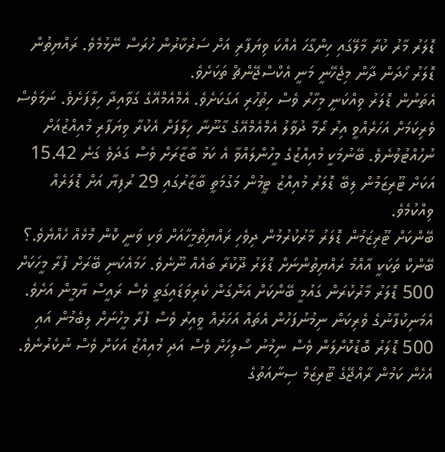ޑޮލަރު މާރު ކުރާ މާލޭގައި ހިންގާހަ އެއްކަ ވިޔަފާރި އަށް ސަރުކާރުން ހުރަސް ނޭޅުމެވެ. ރައްޔިތުން ޑޮލަރު ހޯދަން ދާން މިޖެހޭނީ މަނީ އެކްސްޖޭންޗް ތަކަށެވެ.
އެތަނުން ޑޮލަރު ވިއްކަނީ މިހާރު ވެސް ހިތުހުރި އަގަކަށެވެ. އެމްއެމްއޭގެ ގަވާއިދާ ހިލާފަށެވެ. ނަމަވެސް ވެރިކަމަށް އަހަރެއްވީ އިރު ރޯމާ ދުވާލު އެމްއެމްއޭގެ ގާނޫނާ ހިލާފަށް އެކުރާ ވިޔަފާރި މުއިއްޒުއަށް ނުހުއްޓުވުނެވެ. ބޭނުމަކީ މުއިއްޒުގެ މީހުންލައްވާ އެ ކަޅު ބާޒާރަށް ވެސް ގަދަވެ ގަނެ 15.42 އަކަށް ޓޫރިޒަމުން ލިބޭ ޑޮލަރު މުއިއްޒު ޓީމުން މަގުމަތީ ބާޒާރުގައި 29 ރުފިޔާ އަށް ޑޮލަރެއް ވިއްކުމެވެ.
ބޭންކަށް ޓޫރިޒަމުން ޑޮލަރު މާރުކުރުމުން ދިވެހި ރައްޔިތުމީހާއަށް ވަކި ވަނީ ކޮން މޮޅެއް ހެއްޔެވެ.؟ ބޭންކް ތަކަކީ އާއްމު ރައްޔިތުންނަށް ޑޮލަރު ދޫކުރާ ބައެއް ނޫނެވެ. ހަމައެކަނި ބޭރަށް ފުރާ މީހަކަށް 500 ޑޮލަރު މާރުކުރަން ގައުމީ ބޭންކަށް އަންގަން ކެރިވަޑައިގަތީ ވެސް ރައީސް ޔާމީން އަށެވެ. އެމަނިކުފާނުގެ ވެރިކަން ނިމުނުފަހުން އެތައް އަހަރެއް ވީއިރު ވެސް ފުރާ މީހުނަށް ލިބެމުން އައި 500 ޑޮލަރު ބޮޑުކޮށްލަން ވެސް ނިމުނު ސޯލިހަށް ވެސް އަދި މުއިއްޒު އަކަށް ވެސް ނުކެރުނެވެ.
އެހެން ކަމުން ރާއްޖޭގެ ޓޫރިޒަމް ސިނާއަތުގެ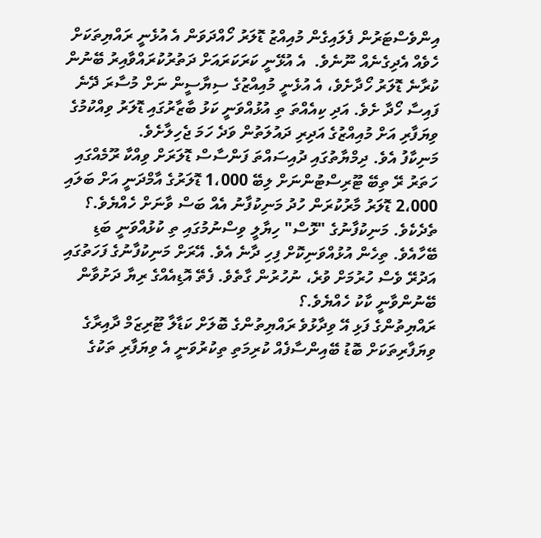އިންވެސްޓަރުން ފެލައިގެން މުއިއްޒު ޑޮލަރު ހޯއްދަވަން އެ އުޅެނީ ރައްޔިތަކަށް ހެވެއް އެދިގެނެއް ނޫނެވެ.  އެ އުޅޭނީ ކަރަކަރައަށް ދަތުރުކުރައްވާއިރު ބޭނުން ކުރާނެ ޑޮލަރު ހޯދާށެވެ، އެ އުޅެނީ މުއިއްޒުގެ ސިޔާސީން ނަށް މުސާރަ ދޭނެ ފައިސާ ހޯދާ ށެވެ. އަދި ކިއެއްތަ ތި އުޅުއްވަނީ ކަޅު ބާޒާރުގައި ޑޮލަރު ވިއްކުމުގެ ވިޔަފާރި އަށް މުއިއްޒުގެ އަދިރި ދައުލަތުން ވަދެ ހަމަ ޖެހިލާށެވެ.
މަނިކާފު އެވެ. ދިމްޔާތުގައި ދުއިސައްތަ ފަންސާސް ޑޮލަރަށް ވިއްކާ ރޫމެއްގައި ހަތަރު ރޭ ތިބޭ ޓޫރިސްޓުންނަށް ލިބޭ 1،000 ޑޮލަރުގެ އާމްދަނީ އަށް ބަލައި 2،000 ޑޮލަރު މާރުކުރަން ހުދު މަނިކުފާނު އެއް ބަސް ވާނަށް ހެއްޔެވެ.؟
ތެދެކެވެ. މަނިކުފާނުގެ "ޅޮސް" ހިޔާލީ ވިސްނުމުގައި ތި ކުޅުއްވަނީ ބަޑި ބޭހާއެވެ. ތިހެން އުޅުއްވަނިކޮށް ފިހި ދާނެ އެވެ. އޭރަށް މަނިކުފާނުގެ ފަހަތުގައި އަދުރޭ ވެސް ހުރުމަށް ވުރެ، ނުހުރުން ގާތެވެ. ފެތޭ އޮޑިއެއްގެ ރިޔާ ދަށުވާން ބޭނުންވާނީ ކާކު ހެއްޔެވެ.؟
ރައްޔިތުންގެ ފަޅި އޭ ވިދާޅުވެ ރައްޔިތުންގެ ބޮލަށް ކަޑާލާ ޓޫރިޒަމް ދާއިރާގެ ވިޔަފާރިތަކަށް ބޮޑު ބޭއިންސާފެއް ކުރިމަތި ތިކުރުވަނީ އެ ވިޔަފާރި ތަކުގެ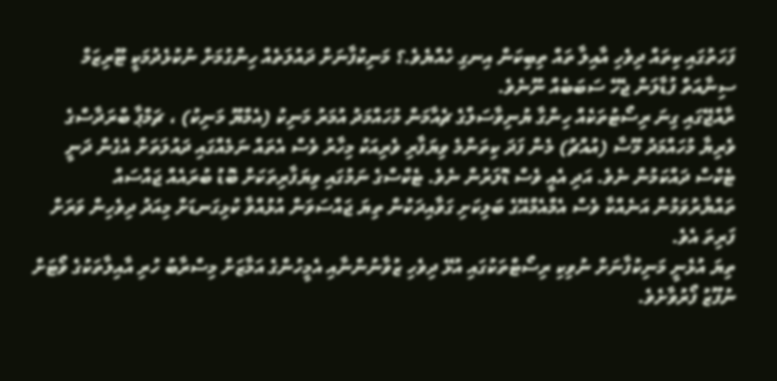ފަހަތުގައި ކިތައް ދިވެހި އާއިލާ ތައް ތިބިކަން އިނގި ހެއްޔެވެ.؟ މަނިކުފާނަށް ދައުލަތެއް ހިންގުމަށް ނުކުޅެދުމަކީ ޓޫރިޒަމް ސިނާއަތް ފުޑާލަން ޖެހޭ ސަބަބެއް ނޫނެވެ.
ރާއްޖޭގައި ގިނަ ރިސޯޓުތަކެއް ހިންގާ ޔުނިވާސަލްގެ ޗެއާމަން މުހައްމަދު އުމަރު މަނިކު (އެމްޔޫ މަނިކު) ، ޗަމްޕާ ބްރަދާސްގެ ވެރިޔާ މުހައްމަދު މޫސާ (އުއްޗު) މެން ފަދަ ކިތަންމެ ވިޔަފާރި ވެރިއަކު މިހާރު ވެސް އެތައް ނަމެއްގައި ދައުލަތަށް އެގެން ދަނީ ޓެކްސް ދައްކަމުން ނެވެ. އަދި އެއީ ވެސް ޑޮލަރުން ނެވެ. ޓެކްސްގެ ނަމުގައި ވިޔަފާރިތަކަށް ބޮޑު ބުރައެއް ޖައްސައް ތައްޔާރުވަމުން އަނެއްކާ ވެސް އެމްއެމްއޭގެ ބަލިކަށި ގަވާއިދަކުން ތިޔަ ޖައްސަވަން އުޅުއްވާ ކުޅިގަނޑަށް މިއަދު ދިވެހިން ވަރަށް ފަރިތަ އެވެ.
ތިޔަ އުޅެނީ މަނިކުފާނަށް ނުވިކި ރިސޯޓްތަކުގައި އުޅޭ ދިވެހި ޒުވާނުންނާއި އެމީހުންގެ އަމާޒަށް މިސްރާބު ހުރި އާއިލާތަކުގެ ވޯޓަށް ނުފޫޒު ފޯރުވާށެވެ.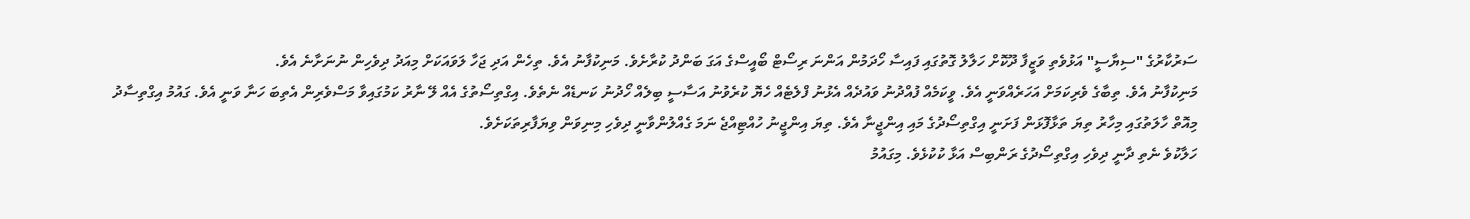ސަރުކާރުގެ "ސިޔާސީ" އަޅުވެތި ވަޒީފާ ދޫކޮށް ހަލާލު ގޮތުގައި ފައިސާ ހޯދަމުން އަންނަ ރިސޯޓް ބޯއީސްގެ އަގަ ބަންދު ކުރާށެވެ. މަނިކުފާނު އެވެ. ތިހެން އަދި ޖަހާ ލަވައަކަށް މިއަދު ދިވެހިން ނުނަށާނެ އެވެ.
މަނިކުފާނު އެވެ. ތިބާގެ ވެރިކަމަށް އަހަރެއްވަނީ އެވެ. ވީކަމެއް ފުއްދުނު ވައުދެއް އެޅުނު ފްލެޓެއް ހެޔޮ ކުރެވުނު އަސާސީ ބިލެއް ހޯދުނު ކަނޑެއް ނެތެވެ. އިގްތިސޯތުގެ އެއް ލޭ ނާރު ކަމުގައިވާ މަސްވެރިން އެތިބަ ހަނާ ވަނީ އެވެ. ގައުމު އިގްތިސާދު މިއޮތް ހާލަތުގައި މިހާރު ތިޔަ ތަޅާފޮޅަން ފަށަނީ އިގްތިސޯދުގެ މައި އިންޖީނާ އެވެ. ތިޔަ އިންޖީނު ހުއްޓިއްޖެ ނަމަ ގެއްލުންވާނީ ދިވެހި މިނިވަން ވިޔަފާރިތަކަށެވެ.
ހަލާކުވެ ނެތި ދާނީ ދިވެހި އިގްތިސޯދުގެ ރަންބިސް އަޅާ ކުކުޅެވެ. މިގައުމު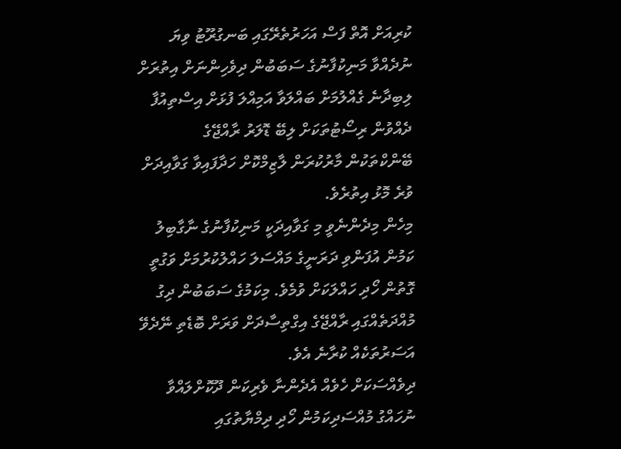ކުރިއަށް އޮތް ފަސް އަހަރުތެރޭގައި ބަނގުރޫޓު ވިޔަ ނުދެއްވާ މަނިކުފާނުގެ ސަބަބުން ދިވެހިންނަށް އިތުރަށް ލިބިދާނެ ގެއްލުމަށް ބައްލަވާ އަމިއްލަ ފުޅަށް އިސްތިއުފާ ދެއްވުން ރިސޯޓުތަކަށް ލިބޭ ޑޮލަރު ރާއްޖޭގެ ބޭންކްތަކުން މާރުކުރަން ލާޒިމްކޮށް ހަދާފައިވާ ގަވާއިދަށް ވުރެ މޮޅު އިތުރެވެ.
މިހެން މިދެންނެވީ މި ގަވާއިދަކީ މަނިކުފާނުގެ ނާގާބިލު ކަމުން އުފަންވި ދަރަނީގެ މައްސަލަ ހައްލުކުރުމަށް ވަގުތީ ގޮތުން ހޯދި ހައްލަކަށް ވުމެވެ. މިކަމުގެ ސަބަބުން ދިގު މުއްދަތެއްގައި ރާއްޖޭގެ އިގްތިސާދަށް ވަރަށް ބޮޑެތި ނޭދެވޭ އަސަރުތަކެއް ކުރާނެ އެވެ.
ދިވެއްސަކަށް ހެވެއް އެދެންނާ ވެރިކަން ދޫކޮށްލައްވާ ނުހައްގު މުއްސަދިކަމުން ހޯދި ދިމްޔާތުގައި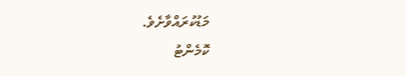މަޑުކުރައްވާށެވެ.
ކޮމެންޓު